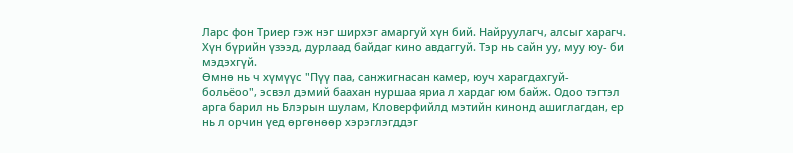Ларс фон Триер гэж нэг ширхэг амаргуй хүн бий. Найруулагч, алсыг харагч. Хүн бүрийн үзээд, дурлаад байдаг кино авдаггуй. Тэр нь сайн уу, муу юу- би мэдэхгүй.
Өмнө нь ч хүмүүс "Пүү паа, санжигнасан камер, юуч харагдахгуй- больёоо", эсвэл дэмий баахан нуршаа яриа л хардаг юм байж. Одоо тэгтэл арга барил нь Блэрын шулам, Кловерфийлд мэтийн кинонд ашиглагдан, ер нь л орчин үед өргөнөөр хэрэглэгддэг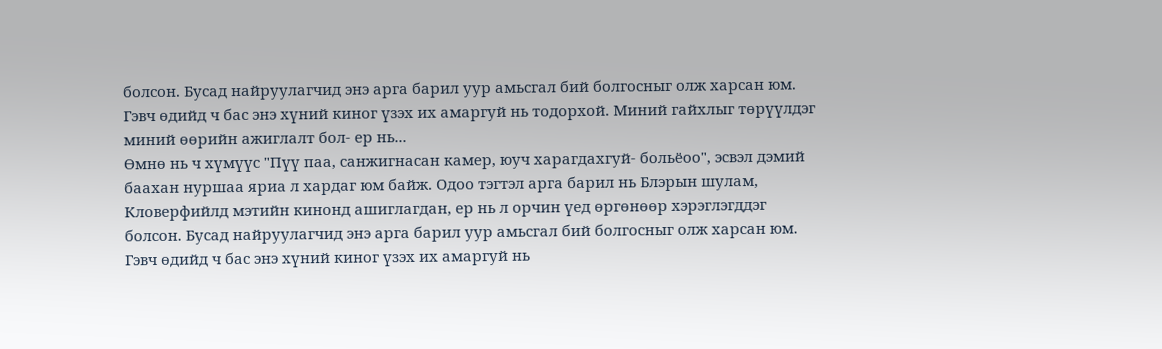болсон. Бусад найруулагчид энэ арга барил уур амьсгал бий болгосныг олж харсан юм.
Гэвч өдийд ч бас энэ хүний киног үзэх их амаргуй нь тодорхой. Миний гайхлыг төрүүлдэг миний өөрийн ажиглалт бол- ер нь...
Өмнө нь ч хүмүүс "Пүү паа, санжигнасан камер, юуч харагдахгуй- больёоо", эсвэл дэмий баахан нуршаа яриа л хардаг юм байж. Одоо тэгтэл арга барил нь Блэрын шулам, Кловерфийлд мэтийн кинонд ашиглагдан, ер нь л орчин үед өргөнөөр хэрэглэгддэг болсон. Бусад найруулагчид энэ арга барил уур амьсгал бий болгосныг олж харсан юм.
Гэвч өдийд ч бас энэ хүний киног үзэх их амаргуй нь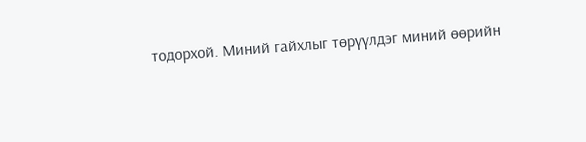тодорхой. Миний гайхлыг төрүүлдэг миний өөрийн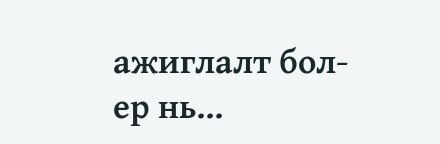ажиглалт бол- ер нь...